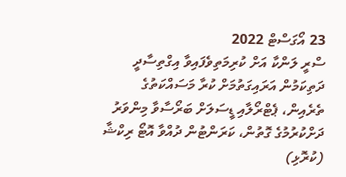23 އޯގަސްޓް 2022
ސްރީ ލަންކާ އަށް ކުރިމަތިވެފައިވާ އިގްތިސާދީ ދަތިކަމުން އަރައިގަތުމަށް ކުރާ މަސައްކަތުގެ ތެރެއިން، ޕެޓްރޯލާއި ޑީސަލަށް ބަރޯސާވާ މިންވަރު ދަށްކުރުމުގެ ގޮތުން، ކަރަންޓުން ދުއްވާ އޮޓޯ ރިކްޝާ (ކުރޮޅި)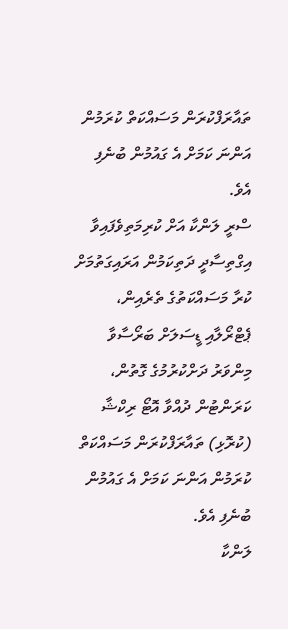ތައާރަފްކުރަން މަސައްކަތް ކުރަމުން އަންނަ ކަމަށް އެ ގައުމުން ބުނެފި އެވެ.
ސްރީ ލަންކާ އަށް ކުރިމަތިވެފައިވާ އިގްތިސާދީ ދަތިކަމުން އަރައިގަތުމަށް ކުރާ މަސައްކަތުގެ ތެރެއިން، ޕެޓްރޯލާއި ޑީސަލަށް ބަރޯސާވާ މިންވަރު ދަށްކުރުމުގެ ގޮތުން، ކަރަންޓުން ދުއްވާ އޮޓޯ ރިކްޝާ (ކުރޮޅި) ތައާރަފްކުރަން މަސައްކަތް ކުރަމުން އަންނަ ކަމަށް އެ ގައުމުން ބުނެފި އެވެ.
ލަންކާ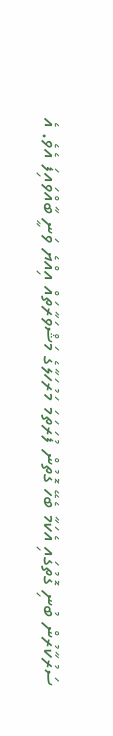ސަރުކާރުން ބުނި ގޮތުގައި އެކަމާ ބެހޭ ގޮތުން ފުރަތަމަ މަރުހަލާގެ މަޝްވަރާތައް އިއްޔެ ވަނީ ބާއްވައިފަ އެވެ. އެ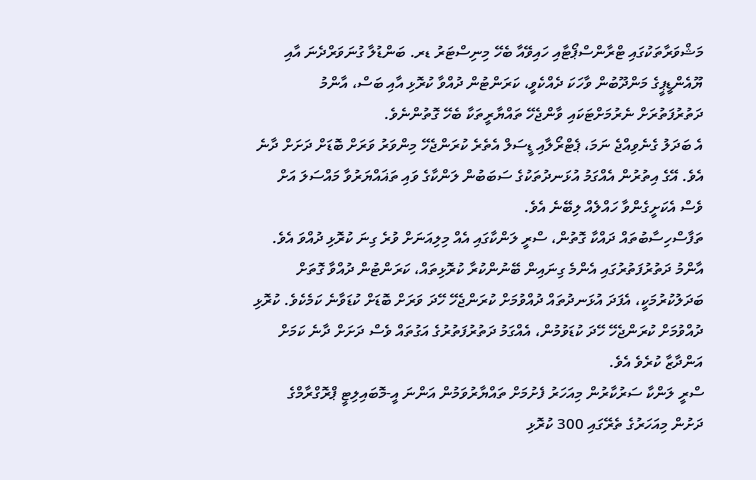މަޝްވަރާތަކުގައި ޓްރާންސްޕޯޓާއި ހައިވޭއާ ބެހޭ މިނިސްޓަރު ޑރ. ބަންޑުލާ ގުނަވަރްދެނަ އާއި ޔޫއެންޑީޕީގެ މަންދޫބުން ވާހަކަ ދެއްކެވީ، ކަރަންޓުން ދުއްވާ ކުރޮޅި އާއި ބަސް، އާންމު ދަތުރުފަތުރަށް ނެރުމަށްޓަކައި ވާންޖެހޭ ތައްޔާރީތަކާ ބެހޭ ގޮތުންނެވެ.
އެ ބަދަލު ގެނެވިއްޖެ ނަމަ، ޕެޓްރޯލާއި ޑީސަލް އެތެރެ ކުރަންޖެހޭ މިންވަރު ވަރަށް ބޮޑަށް ދަށަށް ދާނެ އެވެ. އޭގެ އިތުރުން އެއްގަމު އުޅަނދުތަކުގެ ސަބަބުން ލަންކާގެ ވައި ތަޣައްޔަރުވާ މައްސަލަ އަށް ވެސް އެކަށީގެންވާ ހައްލެއް ލިބޭނެ އެވެ.
ތަފާސްހިސާބުތައް ދައްކާ ގޮތުން، ސްރީ ލަންކާގައި އެއް މިލިއަނަށް ވުރެ ގިނަ ކުރޮޅި ދުއްވަ އެވެ. އާންމު ދަތުރުފަތުރުގައި އެންމެ ގިނައިން ބޭނުންކުރާ ކުރޮޅިތައް، ކަރަންޓުން ދުއްވާ ގޮތަށް ބަދަލުކުރުމަކީ، އެފަދަ އުޅަނދުތައް ދުއްވުމަށް ކުރަންޖެހޭ ހޭދަ ވަރަށް ބޮޑަށް ކުޑަވާނެ ކަމެކެވެ. ކުރޮޅި ދުއްވުމަށް ކުރަންޖެހޭ ހޭދަ ކުޑަވުމުން، އެއްގަމު ދަތުރުފަތުރުގެ އަގުތައް ވެސް ދަށަށް ދާނެ ކަމަށް އަންދާޒާ ކުރެވެ އެވެ.
ސްރީ ލަންކާ ސަރުކާރުން މިއަހަރު ފެށުމަށް ތައްޔާރުވަމުން އަންނަ އީ-މޮބައިލިޓީ ޕްރޮގްރާމްގެ ދަށުން މިއަހަރުގެ ތެރޭގައި 300 ކުރޮޅި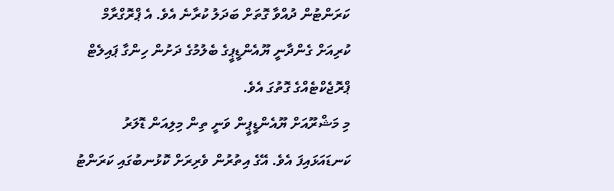ކަރަންޓުން ދުއްވާ ގޮތަށް ބަދަލު ކުރާނެ އެވެ. އެ ޕްރޮގްރާމް ކުރިއަށް ގެންދާނީ ޔޫއެންޑީޕީގެ ބެލުމުގެ ދަށުން ހިންގާ ޕައިލެޓް ޕްރޮޖެކްޓެއްގެ ގޮތުގަ އެވެ.
މި މަޝްރޫއަށް ޔޫއެންޑީޕީން ވަނީ ތިން މިލިއަން ޑޮލަރު ކަނޑައަޅައިފަ އެވެ. އޭގެ އިތުރުން ވެރިރަށް ކޮޅުނބުގައި ކަރަންޓު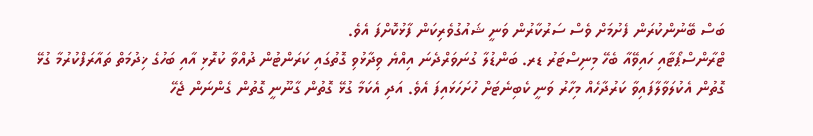ބަސް ބޭނުންކުރަން ފެށުމަށް ވެސް ސަރުކާރުން ވަނީ ޝައުގުވެރިކަން ފާޅުކޮށްފަ އެވެ.
ޓްރާންސްޕޯޓާއި ހައިވޭއާ ބެހޭ މިނިސްޓަރު ޑރ. ބަންޑުލާ ގުނަވަރްދެނަ އިއްޔެ ވިދާޅުވި ގޮތުގައި ކަރަންޓުން ދުއްވާ ކުރޮޅި އާއި ބަހުގެ ޚިދުމަތް ތައާރަފްކުރުމާ ގުޅޭ ގޮތުން އެކުލަވާލާފައިވާ ކަރުދާހެއް މިހާރު ވަނީ ކެބިނެޓަށް ހުށަހަޅައިފަ އެވެ. އަދި އެކަމާ ގުޅޭ ގޮތުން ގާނޫނީ ގޮތުން ގެންނަން ޖެހޭ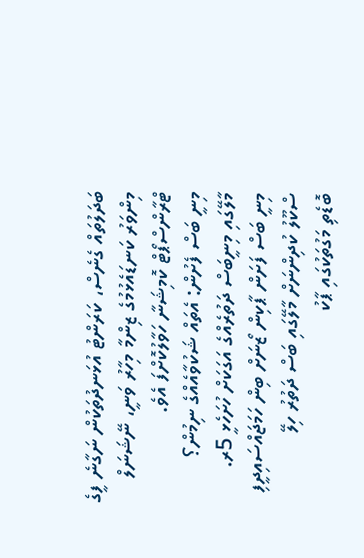ބަދަލުތައް ގެނެސް، ކަރަންޓު އުޅަނދުތަކުން ނަގާނެ ފީގެ މިންވަރު ކަނޑައެޅުމުގެ ޒިންމާ މިހާރު ވަނީ، ނޭޝަނަލް ޓްރާންސްޕޯޓް ކޮމިޝަނާ ހަވާލުކޮށްފަ އެވެ.
މިނީ ބަސް ފެށުން: އެތައް ޝަކުވާއެއްގެ ނިމުން؟
މާލޭގައި މިނީބަސް ދަތުރެއްގެ އަގަކަށް ހުށަހެޅީ 5ރ.
މިނީ ބަސް ފަށަން ޕާކިން ޒޯނަށް ބިން ހަމަޖައްސައިދީފި
ސްކޫލު ކުދިންނަށް މާލޭގައި ބަސް ދަތުރު ހިލޭ
ބޮޑެތި މަގުތަކުގައި ޕާކު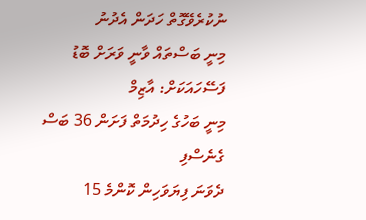ނުކުރެވޭގޮތް ހަދަން އެދުނު
މިނީ ބަސްތައް ވާނީ ވަރަށް ބޮޑު ފަސޭހައަކަށް: އާޒިމް
މިނީ ބަހުގެ ހިދުމަތް ފަށަން 36 ބަސް ގެނެސްފި
ދެވަނަ ފިޔަވަހިން ކޮންމެ 15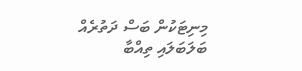މިނިޓަކުން ބަސް ދަތުރެއް
ބަލަބަލައި ތިއްބާ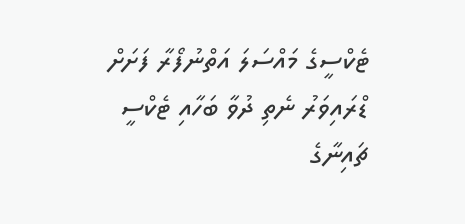ޓެކްސީގެ މައްސަލަ އަތްނުފޯރާ ފަށަށް
ޑްރައިވަރު ނެތި ދުވާ ބަހާއި ޓެކްސީ ޗައިނާގެ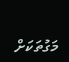މަގުތަކަށް